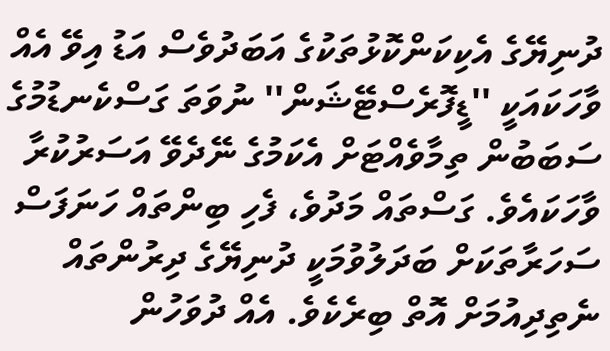ދުނިޔޭގެ އެކިކަންކޮޅުތަކުގެ އަބަދުވެސް އަޑު އިވޭ އެއް ވާހަކައަކީ ''ޑީފޮރެސްޓޭޝަން'' ނުވަތަ ގަސްކެނޑުމުގެ ސަބަބުން ތިމާވެއްޓަށް އެކަމުގެ ނޭދެވޭ އަސަރުކުރާ ވާހަކައެވެ. ގަސްތައް މަދުވެ، ފެހި ބިންތައް ހަނަފަސް ސަހަރާތަކަށް ބަދަލުވުމަކީ ދުނިޔޭގެ ދިރުންތައް ނެތިދިއުމަށް އޮތް ބިރެކެވެ. އެއް ދުވަހުން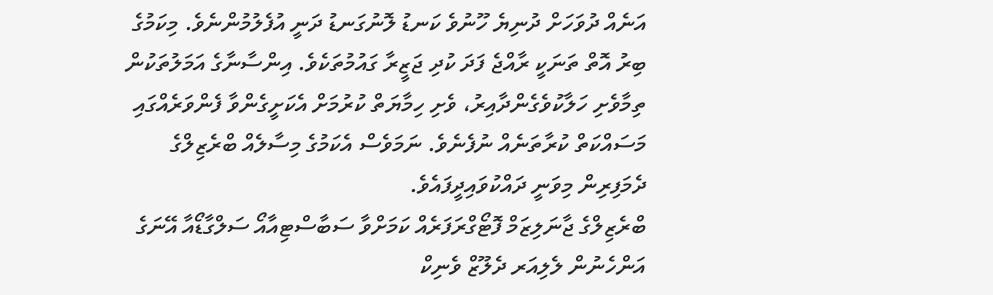އަނެއް ދުވަހަށް ދުނިޔެ ހޫނުވެ ކަނޑު ލޮނުގަނޑު ދަނީ އުފެލުމުންނެވެ. މިކަމުގެ ބިރު އޮތް ތަނަކީ ރާއްޖެ ފަދަ ކުދި ޖަޒީރާ ގައުމުތަކެވެ. އިންސާނާގެ އަމަލުތަކުން ތިމާވެށި ހަލާކުވެގެންދާއިރު، ވެށި ހިމާޔަތް ކުރުމަށް އެކަށީގެންވާ ފެންވަރެއްގައި މަސައްކަތް ކުރާތަނެއް ނުފެނެވެ. ނަމަވެސް އެކަމުގެ މިސާލެއް ބްރެޒިލްގެ ދެމަފިރިން މިވަނީ ދައްކުވައިދީފައެވެ.
ބްރެޒިލްގެ ޖާނަލިޒަމް ފޮޓޯގްރަފަރެއް ކަމަށްވާ ސަބާސްޓިއާއޯ ސަލްގާޑޯއާ އޭނަގެ އަންހެނުން ލެލިއަރ ދެލޫޒް ވެނިކް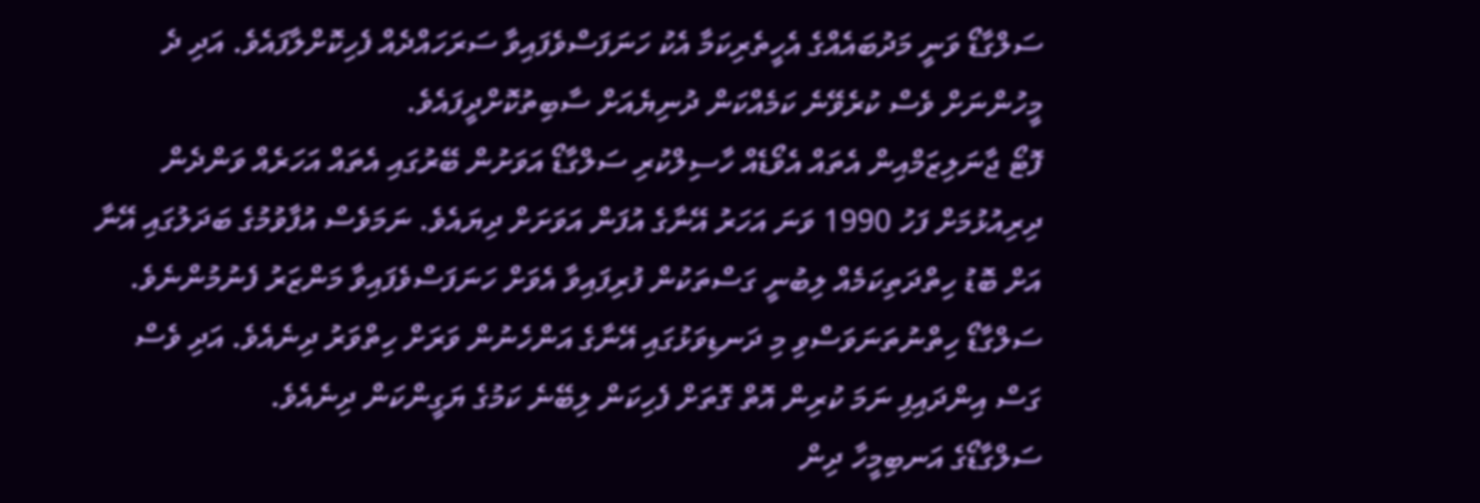ސަލްގާޑޯ ވަނީ މަދުބައެއްގެ އެހީތެރިކަމާ އެކު ހަނަފަސްވެފައިވާ ސަރަހައްދެއް ފެހިކޮށްލާފައެވެ. އަދި ދެ މީހުންނަށް ވެސް ކުރެވޭނެ ކަމެއްކަން ދުނިޔެއަށް ސާބިތުކޮށްދީފައެވެ.
ފޮޓޯ ޖާނަލިޒަމްއިން އެތައް އެވޯޑެއް ހާސިލްކުރި ސަލްގާޑޯ އަވަށުން ބޭރުގައި އެތައް އަހަރެއް ވަންދެން ދިރިއުޅުމަށް ފަހު 1990 ވަނަ އަހަރު އޭނާގެ އުފަން އަވަށަށް ދިޔައެވެ. ނަމަވެސް އުފާވުމުގެ ބަދަލުގައި އޭނާ އަށް ބޮޑު ހިތްދަތިކަމެއް ލިބުނީ ގަސްތަކުން ފުރިފައިވާ އެވަށް ހަނަފަސްވެފައިވާ މަންޒަރު ފެނުމުންނެވެ. ސަލްގާޑޯ ހިތްނުތަނަވަސްވި މި ދަނޑިވަޅުގައި އޭނާގެ އަންހެނުން ވަރަށް ހިތްވަރު ދިނެއެވެ. އަދި ވެސް ގަސް އިންދައިފި ނަމަ ކުރިން އޮތް ގޮތަށް ފެހިކަން ލިބޭނެ ކަމުގެ ޔަގީންކަން ދިނެއެވެ.
ސަލްގާޑޯގެ އަނބިމީހާ ދިން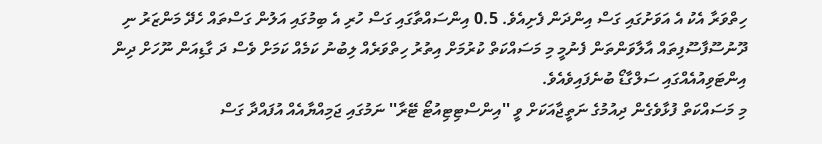ހިތްވަރާ އެކު އެ އަވަށުގައި ގަސް އިންދަން ފެށިއެވެ. 0.5 އިންސައްތާގައި ގަސް ހުރި އެ ބިމުގައި އަލުން ގަސްތައް ހެދޭ މަންޒަރު ނި ދޫނުސޫފާސޫފިތައް އާލާވަންތަން ފެނުމީ މި މަސައްކަތް ކުރުމަށް އިތުރު ހިތްވަރެއް ލިބުނު ކަމެއް ކަމަށް ވެސް ދަ ގާޑިއަން ނޫހަށް ދިން އިންޓަވިއުއެއްގައި ސަލްގާޑޯ ބުނެފައިވެއެވެ.
މި މަސައްކަތް ފުޅާވެގެން ދިއުމުގެ ނަތީޖާއަކަށް ވީ ''އިންސްޓިޓިއުޓޯ ޓޭރާ'' ނަމުގައި ޖަމިއްޔާއެއް އުފައްދާ ގަސް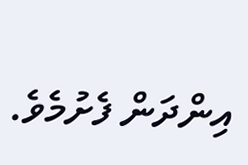އިންދަން ފެށުމެވެ.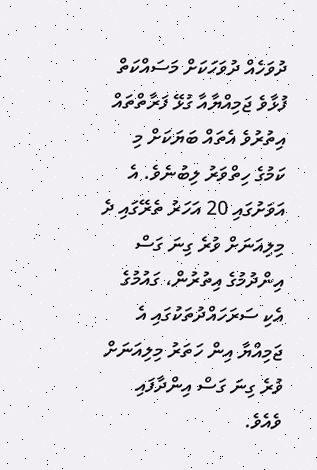ދުވަހެއް ދުވަހަކަށް މަސައްކަތް ފުޅާވެ ޖަމިއްޔާއާ ގުޅޭ ފަރާތްތައް އިތުރުވެ އެތައް ބަޔަކަށް މި ކަމުގެ ހިތްވަރު ލިބުނެވެ. އެ އަވަށުގައި 20 އަހަރު ތެރޭގައި ދެ މިލިއަނަށް ވުރެ ގިނަ ގަސް އިންދުމުގެ އިތުރުން، ގައުމުގެ އެކި ސަރަހައްދުތަކުގައި އެ ޖަމިއްޔާ އިން ހަތަރު މިލިއަނަށް ވުރެ ގިނަ ގަސް އިންދާފައި ވެއެވެ.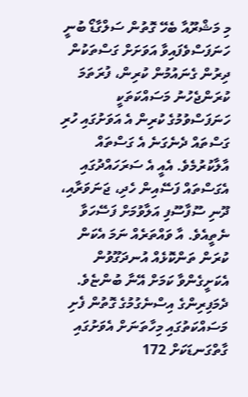މި މަޝްރޫއާ ބެހޭ ގޮތުން ސަލްގާޑޯ ބުނީ ހަނަފަސްވެފައިވާ އަވަށަށް ގަސްތަކުން ދިރުން ގެނައުމުން ކުރިން، ފުރަތަމަ ކުރަންޖެހުނު މަސައްކަތަކީ ހަނަފަސްވުމުގެ ކުރިން އެ އަވަށުގައި ހުރި ގަސްތައް ދެނެގަނެ އެ ގަސްތައް އާލާކުރުމެވެ. އެއީ އެ ސަރަހައްދުގައި އެގަސްތައް ފަސޭއިން ހެދި، ޖަނަވަރާއި، ދޫނި ސޫފާސޫފި އަލާވުމަށް ފަސޭހަވާ ނެތީއެވެ. އާ ވައްތަރެއް ނަމަ އެކަން ކުރަން ތަންކޮޅެއް އުނދަގޫވުން އެކަށީގެންވާ ކަމަށް އޭނާ ބުންޏެވެ.
ދެމަފިރިންގެ އިސްނެގުމުގެ ގޮތުން ފެށި މަސައްކަތުގައި މިހާތަނަށް އެވަށުގައި ގާތްގަނޑަކަށް 172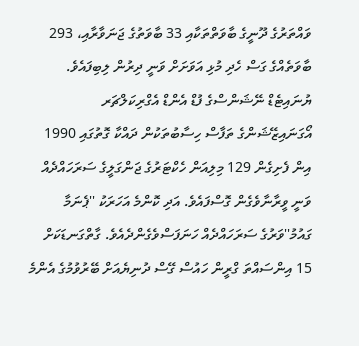ވައްތަރުގެ ދޫނީގެ ބާވަތްތަކާއި 33 ބާވަތުގެ ޖަނަވާރާއި، 293 ބާވަތެއްގެ ގަސް ހެދި މުޅި އަވަށަށް ވަނީ ދިރުން ލިބިފައެވެ.
ޔުނައިޓެޑް ނޭޝަންސްގެ ފުޑް އެންޑް އެގްރިކަލްޗަރ އޯގަނައިޒޭޝަންގެ ތަފާސް ހިސާބުތަކުން ދައްކާ ގޮތުގައި 1990 އިން ފެށިގެން 129 މިލިއަން ހެކްޓަރުގެ ޖަންގަލީގެ ސަރަހައްދެއް ވަނީ ވީރާނާވެގެން ގޮސްފައެވެ. އަދި ކޮންމެ އަހަރަކު ''ޕެނަމާ ގައުމު''ވަރުގެ ސަރަހައްދެއް ހަނަފަސްވެގެންދެއެވެ. ގާތްގަނޑަކަށް 15 އިންސައްތަ ގްރީން ހައުސް ގޭސް ދުނިޔެއަށް ބޭރުވުމުގެ އެންމެ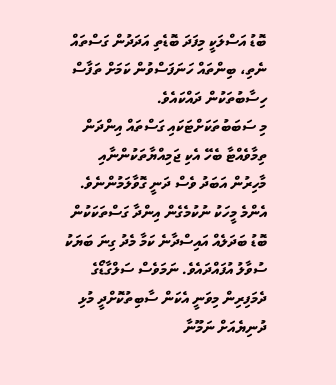ބޮޑު އަސްލަކީ މިފަދަ ބޮޑެތި އަދަދުން ގަސްތައް ނެތި، ބިންތައް ހަނަފަސްވުން ކަމަށް ތަފާސް ހިސާބުތަކުން ދައްކައެވެ.
މި ސަބަބުތަކަށްޓަކައި ގަސްތައް އިންދަން ތިމާވެއްޓާ ބެހޭ އެކި ޖަމިއްޔާތަކުންނާއި މާހިރުން އަބަދު ވެސް ދަނީ ގޮވާލަމުންނެވެ. އެންމެ މީހަކު ނުކުމެގެން އިންދާ ގަސްތަކަކުން ބޮޑު ބަދަލެއް އައިސްދާނެ ކަމާ މެދު ގިނަ ބަޔަކު ސުވާލު އުފައްދައެވެ. ނަމަވެސް ސަލްގާޑޯގެ ދެމަފިރިން މިވަނީ އެކަން ސާބިތުކޮށްދީ މުޅި ދުނިޔެއަށް ނަމޫނާ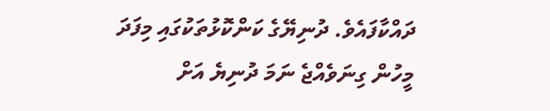ދައްކާފައެވެ. ދުނިޔޭގެ ކަންކޮޅުތަކުގައި މިފަދަ މީހުން ގިނަވެއްޖެ ނަމަ ދުނިޔެ އަށް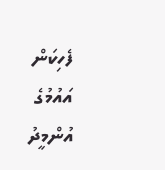ފެހިކަން އައުމުގެ އުންމީދު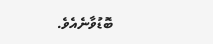ބޮޑުވާނެއެވެ.